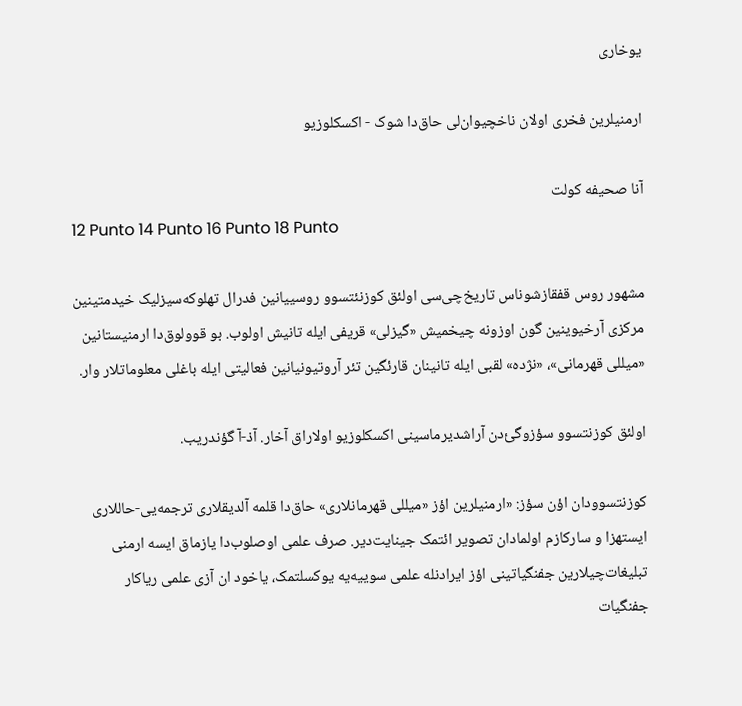یوخاری

ارمنیلرین فخری اولان ناخچیوان‌لی حاق‌دا شوک - اکسکلوزیو

آنا صحیفه کولت
12 Punto 14 Punto 16 Punto 18 Punto

مشهور روس قفقازشوناس تاریخ‌چی‌سی اولئق کوزنئتسوو روسییانین فدرال تهلوکه‌سیزلیک خیدمتینین مرکزی آرخیوینین گون اوزونه چیخمیش «گیزلی» قریفی ایله تانیش اولوب. بو قوولوق‌دا ارمنیستانین «میللی قهرمانی»، «نژده» لقبی ایله تانینان قارئگین تئر آروتیونیانین فعالیتی ایله باغلی معلوماتلار وار.

اولئق کوزنتسوو سؤزوگئ‌دن آراشدیرماسینی اکسکلوزیو اولاراق آخار. آذ-آ گؤندریب.

کوزنتسوودان اؤن سؤز: «ارمنیلرین اؤز «میللی قهرمانلاری» حاق‌دا قلمه آلدیقلاری ترجمه‌یی-حاللاری ایستهزا و سارکازم اولمادان تصویر ائتمک جینایت‌دیر. صرف علمی اوصلوب‌دا یازماق ایسه ارمنی تبلیغات‌چیلارین جفنگیاتینی اؤز ایرادنله علمی سوییه‌یه یوکسلتمک، یاخود ان آزی علمی ریاکار جفنگیات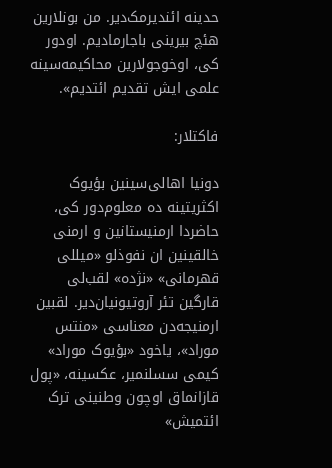حدینه ائندیرمک‌دیر. من بونلارین هئچ بیرینی باجارمادیم. اودور کی، اوخوجولارین محاکیمه‌سینه علمی ایش تقدیم ائتدیم».

فاکتلار:

دونیا اهالی‌سینین بؤیوک اکثریتینه ده معلوم‌دور کی، حاضردا ارمنیستانین و ارمنی خالقینین ان نفوذلو «میللی قهرمانی» «نژده» لقب‌لی قارگین تئر آروتیونیان‌دیر. لقبین ارمنیجه‌دن معناسی «منتس موراد»، یاخود «بؤیوک موراد» کیمی سسلنمیر، عکسینه، «پول قازانماق اوچون وطنینی ترک ائتمیش»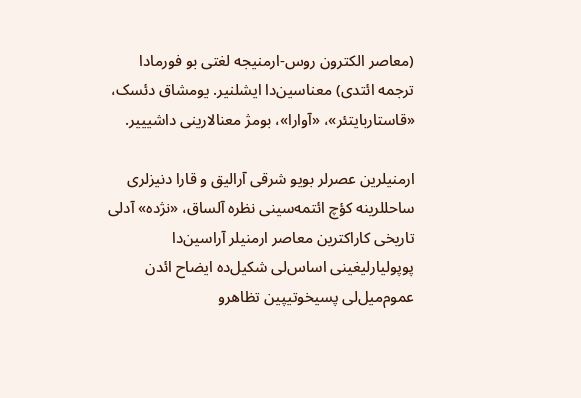(معاصر الکترون روس-ارمنیجه لغتی بو فورمادا ترجمه ائتدی) معناسین‌دا ایشلنیر. یومشاق دئسک، «قاستاربایتئر»، «آوارا»، بومژ معنالارینی داشیییر.

ارمنیلرین عصرلر بویو شرقی آرالیق و قارا دنیزلری ساحللرینه کؤچ ائتمه‌سینی نظره آلساق، «نژده» آدلی تاریخی کاراکترین معاصر ارمنیلر آراسین‌دا پوپولیارلیغینی اساس‌لی شکیل‌ده ایضاح ائد‌ن عموم‌میل‌لی پسیخوتیپین تظاهرو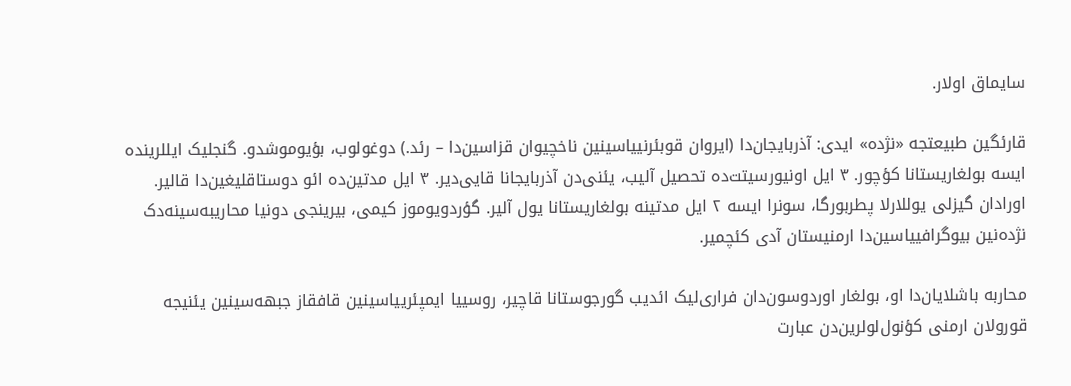سایماق اولار.

قارئگین طبیعتجه «نژده» ایدی: آذربایجان‌دا (ایروان قوبئرنییاسینین ناخچیوان قزاسین‌دا – رئد.) دوغولوب، بؤیوموشدو. گنجلیک ایللرینده ایسه بولغاریستانا کؤچور. ۳ ایل اونیورسیتت‌ده تحصیل آلیب، یئنی‌دن آذربایجانا قایی‌دیر. ۳ ایل مدتین‌ده ائو دوستاقلیغین‌دا قالیر. اورادان گیزلی یوللارلا پطربورگا، سونرا ایسه ۲ ایل مدتینه بولغاریستانا یول آلیر. گؤردویوموز کیمی، بیرینجی دونیا محاریبه‌سینه‌دک نژده‌نین بیوگرافییاسین‌دا ارمنیستان آدی کئچمیر.

محاربه باشلایان‌دا او، بولغار اوردوسون‌دان فراری‌لیک ائدیب گورجوستانا قاچیر، روسییا ایمپئرییاسینین قافقاز جبهه‌سینین یئنیجه قورولان ارمنی کؤنول‌لولرین‌دن عبارت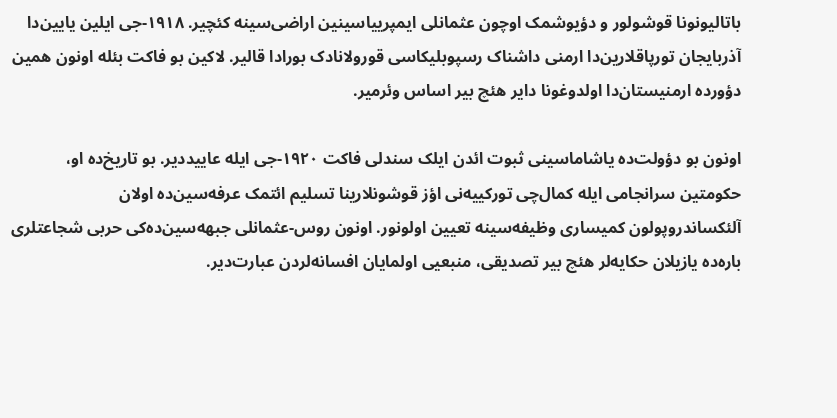باتالیونونا قوشولور و دؤیوشمک اوچون عثمانلی ایمپرییاسینین اراضی‌سینه کئچیر. ۱۹۱۸-جی ایلین یایین‌دا آذربایجان تورپاقلارین‌دا ارمنی داشناک رسپوبلیکاسی قورولانادک بورادا قالیر. لاکین بو فاکت بئله اونون همین دؤورده ارمنیستان‌دا اولدوغونا دایر هئچ بیر اساس وئرمیر.

اونون بو دؤولت‌ده یاشاماسینی ثبوت ائد‌ن ایلک سندلی فاکت ۱۹۲۰-جی ایله عاییددیر. بو تاریخ‌ده او، حکومتین سرانجامی ایله کمال‌چی تورکییه‌نی اؤز قوشونلارینا تسلیم ائتمک عرفه‌سین‌ده اولان آلئکساندروپولون کمیساری وظیفه‌سینه تعیین اولونور. اونون روس-عثمانلی جبهه‌سین‌ده‌کی حربی شجاعتلری باره‌ده یازیلان حکایه‌لر هئچ بیر تصدیقی، منبعیی اولمایان افسانه‌لردن عبارت‌دیر.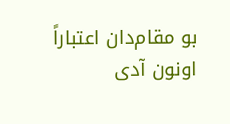بو مقام‌دان اعتباراً اونون آدی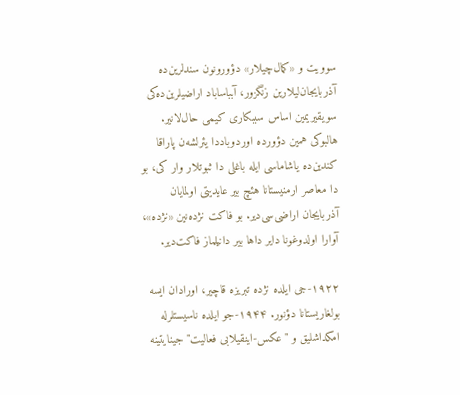سوویت و «کمال‌چیلار» دؤورونون سندلرین‌ده آذربایجان‌لیلارین زنگزور، آبباساباد اراضیلرین‌ده‌کی سویقیریمین اساس سببکاری کیمی حال‌لانیر. هالبوکی همین دؤورده اوردوباددا یئرلشه‌ن پاراقا کندین‌ده یاشاماسی ایله باغلی دا ثبوتلار وار کی، بو دا معاصر ارمنیستانا هئچ بیر عایدیتی اولمایان آذربایجان اراضی‌سی‌دیر. بو فاکت نژده‌نین «نژده‌»، آوارا اولدوغونا دایر داها بیر دانیلماز فاکت‌دیر.

۱۹۲۲-جی ایلده نژده‌ تبریزه قاچیر، اورادان ایسه بولغاریستانا دؤنور. ۱۹۴۴-جو ایلده ناسیستلرله امکداشلیق و "عکس-اینقیلابی فعالیت" جینایتینه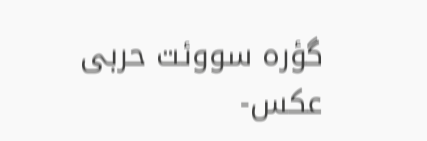گؤره سووئت حربی عکس-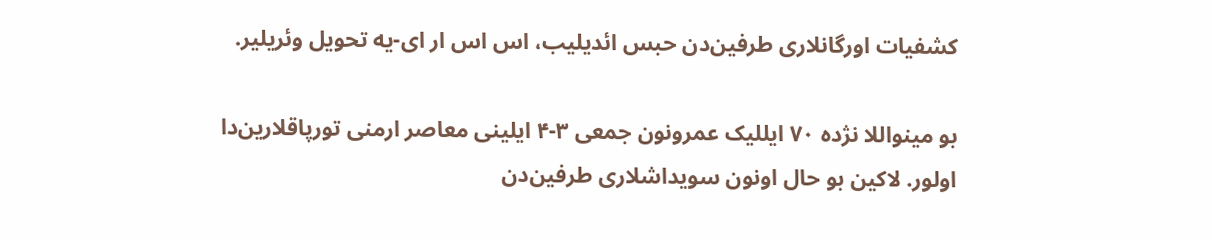کشفیات اورگانلاری طرفین‌دن حبس ائدیلیب، اس اس ار ای-یه تحویل وئریلیر.

بو مینواللا نژده ۷۰ ایللیک عمرونون جمعی ۳-۴ ایلینی معاصر ارمنی تورپاقلارین‌دا اولور. لاکین بو حال اونون سویداشلاری طرفین‌دن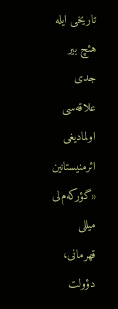تاریخی ایله هئچ بیر جدی علاقه‌سی اولمادیغی ائرمنیستانین «گؤرکه‌م‌لی میللی قهرمانی، دؤولت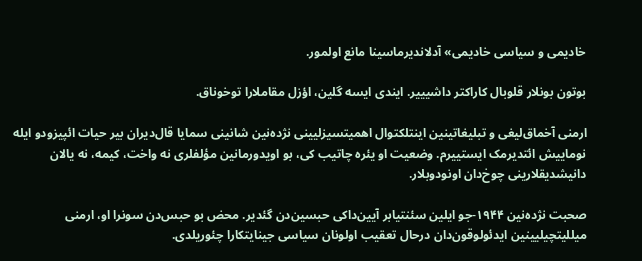خادیمی و سیاسی خادیمی» آدلاندیرماسینا مانع اولمور.

بوتون بونلار قلوبال کاراکتر داشیییر. ایندی ایسه گلین، اؤزل مقاملارا توخوناق.

ارمنی آخماق‌لیغی و تبلیغاتینین اینتلکتوال اهمیتسیزلیینی نژده‌نین شانینی سمایا قال‌دیران بیر حیات ائپیزودو ایله نوماییش ائتدیرمک ایستییرم. وضعیت او یئره چاتیب کی، بو اویدورمانین مؤلفلری نه واخت، کیمه، نه یالان دانیشدیقلارینی چوخ‌دان اونودوبلار.

صحبت نژده‌نین ۱۹۴۴-جو ایلین سئنتیابر آیین‌داکی حبسین‌دن گئدیر. محض بو حبس‌دن سونرا او، ارمنی میللیتچیلیینین ایدئولوقون‌دان درحال تعقیب اولونان سیاسی جینایتکارا چئوریلدی.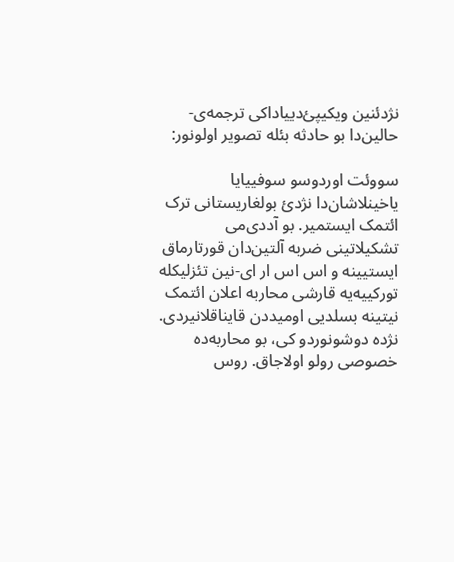نژدئنین ویکیپئ‌دییاداکی ترجمه‌ی-حالین‌دا بو حادثه بئله تصویر اولونور:

سووئت اوردوسو سوفییایا یاخینلاشان‌دا نژدئ بولغاریستانی ترک ائتمک ایستمیر. بو آددی‌می تشکیلاتینی ضربه آلتین‌دان قورتارماق ایستیینه و اس اس ار ای-نین تئزلیکله تورکییه‌یه قارشی محاربه اعلان ائتمک نیتینه بسلدیی اومیددن قایناقلانیردی. نژده دوشونوردو کی، بو محاربه‌ده خصوصی رولو اولاجاق. روس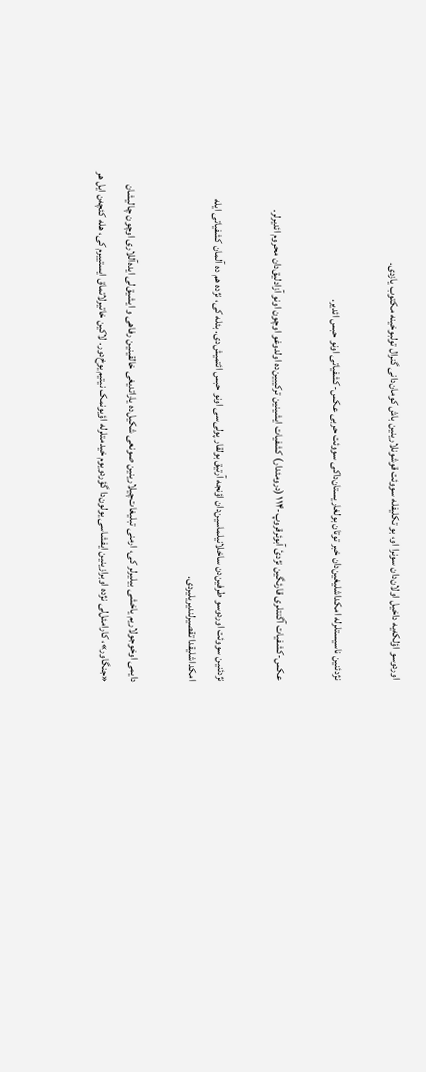اوردوسو اؤلکه‌یه داخیل اولان‌دان سونرا او، بو تکلیفله سووئت قوشونلارینین باش کومان‌دانی گنرال تولبوخینه مکتوب یازدی.

نژدئنین ناسیستلرله امکداشلیغین‌دان خبر توتان بولغاریستان‌داکی سووئت حربی عکس-کشفیاتی اونو حبس ائدیر.

عکس-کشفیات آگنتلری قارئگین نژدئ آبوئرقروپ-۱۱۴ (درومئدار) کشفیات ایشینین ترکیبین‌ده اولدوغو اوچون اونو آزادلیق‌دان محروم ائدیرلر.

نژدئنین سووئت اوردوسو طرفین‌دن ساخلانیلماسین‌دان اؤنجه آرتیق بولقار پولی‌سی اونو حبس ائتمیش‌دی. بئله کی، نژده هم ده آلمان کشفیاتی ایله امکداشلیقدا تقصیرلندیریلیردی.

دایمی اوخوجولاریم یاخشی بیلیرلر کی، ارمنی تبلیغات‌چیلارینین صونعی شکیل‌ده یاراتدیغی خالقینین رفاهی و ایشیق‌لی ایده‌آللاری اوچون چالیشان «جنگاور»، کارامئل‌لی نژده اوبرازینین ایفشاسی یولون‌دا گؤردویوم خیدمتلرله اؤیونمک نیتیم یوخ‌دور. لاکین خاتیرلاتماق ایستییرم کی، هله کئچه‌ن ایل هر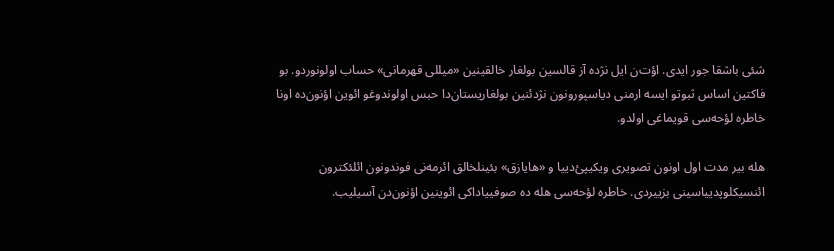شئی باشقا جور ایدی. اؤت‌ن ایل نژده آز قالسین بولغار خالقینین «میللی قهرمانی» حساب اولونوردو. بو فاکتین اساس ثبوتو ایسه ارمنی دیاسپورونون نژدئنین بولغاریستان‌دا حبس اولوندوغو ائوین اؤنون‌ده اونا خاطره لؤحه‌سی قویماغی اولدو.

هله بیر مدت اول اونون تصویری ویکیپئ‌دییا و «هایازق» بئینلخالق ائرمه‌نی فوندونون ائلئکترون ائنسیکلوپدییاسینی بزییردی. خاطره لؤحه‌سی هله ده صوفییاداکی ائوینین اؤنون‌دن آسیلیب.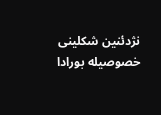نژدئنین شکلینی خصوصیله بورادا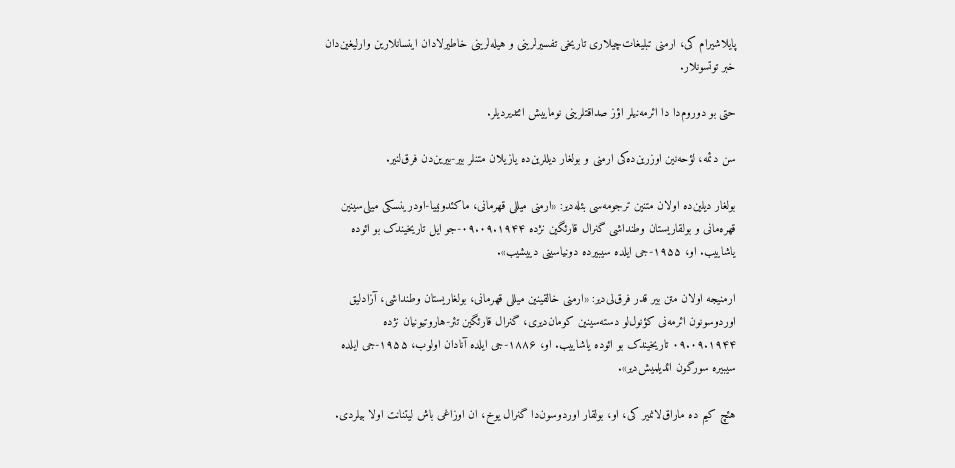پایلاشیرام کی، ارمنی تبلیغات‌چیلاری تاریخی تفسیرلرینی و هیله‌لرینی خاطیرلادان اینسانلارین وارلیغین‌دان خبر توتسونلار.

حتی بو دوروم‌دا دا ائرمه‌نیلر اؤز صداقتلرینی نوماییش ائتدیردیلر.

سن دئمه، لؤحه‌نین اوزرین‌ده‌کی ارمنی و بولغار دیللرین‌ده یازیلان متنلر بیر-بیرین‌دن فرق‌لنیر.

بولغار دیلین‌ده اولان متنین ترجومه‌سی بئله‌دیر: «ارمنی میللی قهرمانی، ماکئدونییا-اودرینسکی میلی‌سینین قهره‌مانی و بولقاریستان وطنداشی گنرال قارئگین نژده ۰۹.۰۹.۱۹۴۴-جو ایل تاریخیندک بو ائوده یاشاییب. او، ۱۹۵۵-جی ایلده سیبیرده دونیاسینی دییشیب».

ارمنیجه اولان متن بیر قدر فرق‌لی‌دیر: «ارمنی خالقینین میللی قهرمانی، بولغاریستان وطنداشی، آزادلیق اوردوسونون ائرمه‌نی کؤنول‌لو دسته‌سینین کومان‌دیری، گنرال قارئگین تئر-هاروتیونیان نژده ۰۹.۰۹.۱۹۴۴ تاریخیندک بو ائوده یاشاییب. او، ۱۸۸۶-جی ایلده آنادان اولوب، ۱۹۵۵-جی ایلده سیبیره سورگون ائدیلمیش‌دیر».

هئچ کیم ده ماراق‌لانمیر کی، او، بولقار اوردوسون‌دا گنرال یوخ، ان اوزاغی باش لیتنانت اولا بیلردی.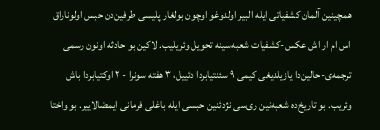همچینین آلمان کشفیاتی ایله البیر اولدوغو اوچون بولغار پلیسی طرفین‌دن حبس اولوناراق اس ام ار اش عکس-کشفیات شعبه‌سینه تحویل وئریلیب. لاکین بو حادثه اونون رسمی ترجمه‌ی-حالین‌دا یازیلدیغی کیمی ۹ سئنتیابردا دئییل، ۳ هفته سونرا - ۲ اوکتیابردا باش وئریب. بو تاریخ‌ده شعبه‌نین ری‌سی نژدئنین حبسی ایله باغلی فرمانی ایمضالاییر. بو واختا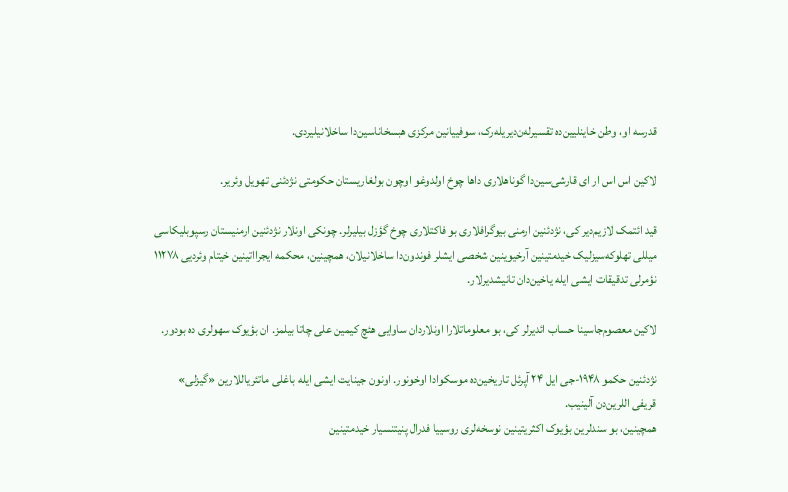قدرسه او، وطن خاینلیین‌ده تقسیرله‌ن‌دیریله‌رک، سوفییانین مرکزی هبسخاناسین‌دا ساخلانیلیردی.

لاکین اس اس ار ای قارشی‌سین‌دا گوناهلاری داها چوخ اولدوغو اوچون بولغاریستان حکومتی نژدئنی تهویل وئریر.

قید ائتمک لازیم‌دیر کی، نژدئنین ارمنی بیوگرافلاری بو فاکتلاری چوخ گؤزل بیلیرلر. چونکی اونلار نژدئنین ارمنیستان رسپوبلیکاسی میللی تهلوکه‌سیزلیک خیدمتینین آرخیوینین شخصی ایشلر فوندون‌دا ساخلانیلان، همچینین، محکمه ایجرااتینین خیتام وئردیی ۱۱۲۷۸ نؤمرلی تدقیقات ایشی ایله یاخین‌دان تانیشدیرلار.

لاکین معصوم‌جاسینا حساب ائدیرلر کی، بو معلوماتلارا اونلاردان ساوایی هئچ کیمین علی چاتا بیلمز. ان بؤیوک سهولری ده بودور.

نژدئنین حکمو ۱۹۴۸-جی ایل ۲۴ آپرئل تاریخین‌ده موسکوادا اوخونور. اونون جینایت ایشی ایله باغلی ماتئریاللارین «گیزلی» قریفی اللرین‌دن آلینیب.
همچینین، بو سندلرین بؤیوک اکثریتینین نوسخه‌لری روسییا فدرال پنیتنسیار خیدمتینین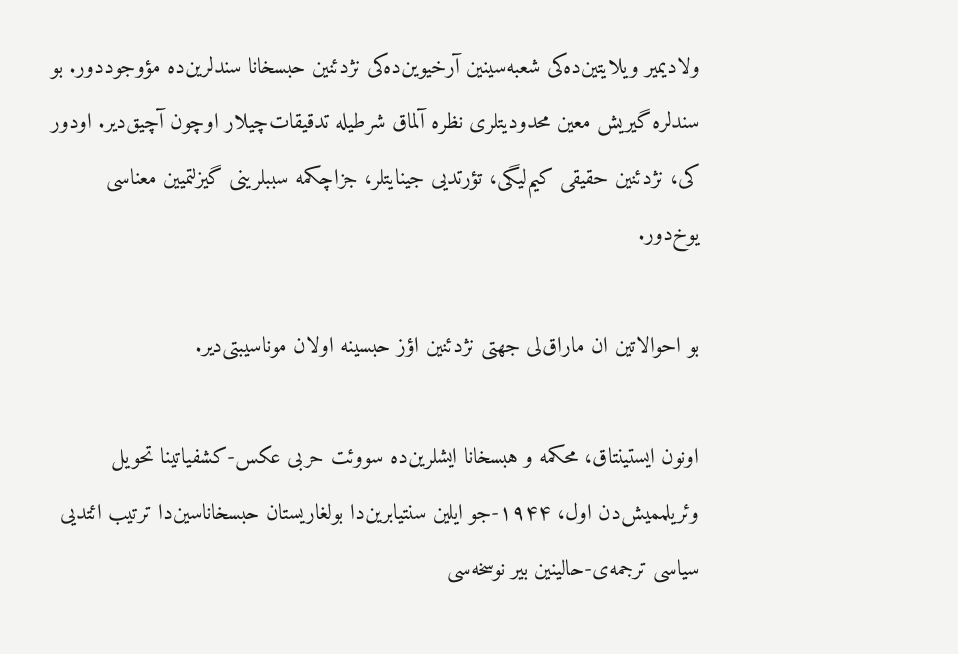ولادیمیر ویلایتین‌ده‌کی شعبه‌سینین آرخیوین‌ده‌کی نژدئنین حبسخانا سندلرین‌ده مؤوجوددور. بو سندلره گیریش معین محدودیتلری نظره آلماق شرطیله تدقیقات‌چیلار اوچون آچیق‌دیر. اودور کی، نژدئنین حقیقی کیم‌لیگی، تؤرتدیی جینایتلر، جزاچکمه سببلرینی گیزلتمیین معناسی یوخ‌دور.

بو احوالاتین ان ماراق‌لی جهتی نژدئنین اؤز حبسینه اولان موناسیبتی‌دیر.

اونون ایستینتاق، محکمه و هبسخانا ایشلرین‌ده سووئت حربی عکس-کشفیاتینا تحویل وئریلممیش‌دن اول، ۱۹۴۴-جو ایلین سنتیابرین‌دا بولغاریستان حبسخاناسین‌دا ترتیب ائتدیی سیاسی ترجمه‌ی-حالینین بیر نوسخه‌سی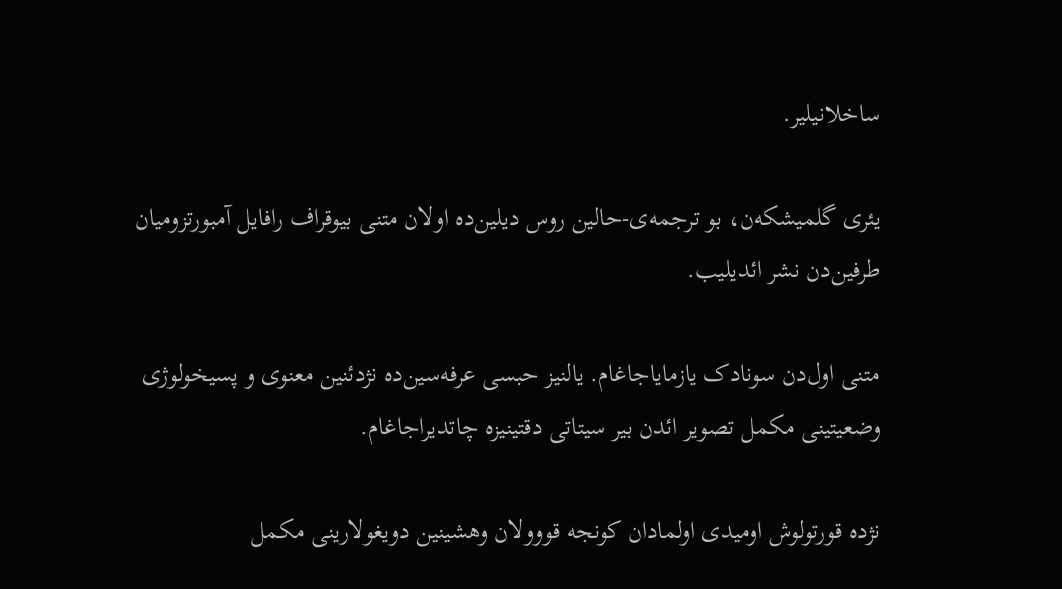ساخلانیلیر.

یئری گلمیشکه‌ن، بو ترجمه‌ی-حالین روس دیلین‌ده اولان متنی بیوقراف رافایل آمبورتزومیان طرفین‌دن نشر ائدیلیب.

متنی اول‌دن سونادک یازمایاجاغام. یالنیز حبسی عرفه‌سین‌ده نژدئنین معنوی و پسیخولوژی وضعیتینی مکمل تصویر ائد‌ن بیر سیتاتی دقتینیزه چاتدیراجاغام.

نژده قورتولوش اومیدی اولمادان کونجه قووولان وهشینین دویغولارینی مکمل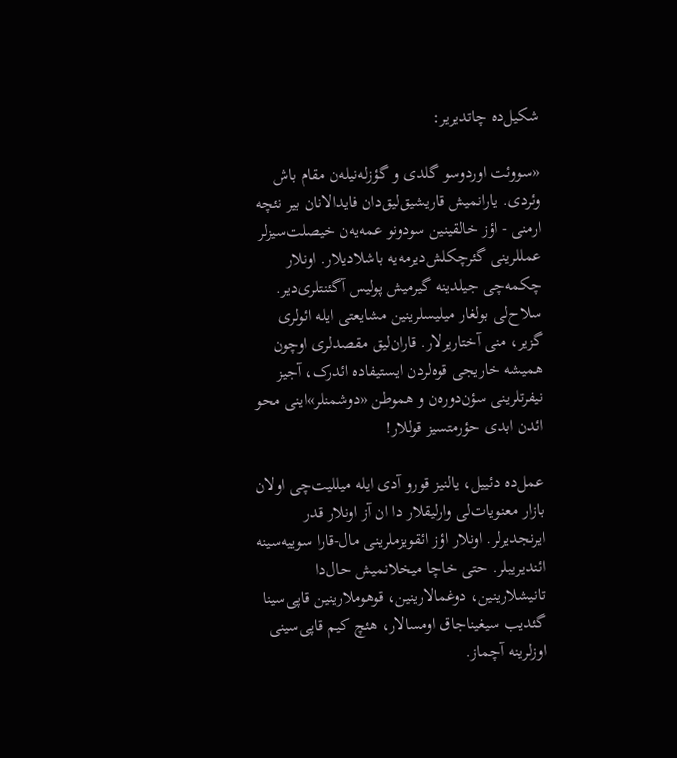شکیل‌ده چاتدیریر:

«سووئت اوردوسو گلدی و گؤزله‌نیله‌ن مقام باش وئردی. یارانمیش قاریشیق‌لیق‌دان فایدالانان بیر نئچه ارمنی - اؤز خالقینین سودونو عمه‌یه‌ن خیصلت‌سیزلر عمللرینی گئرچکلش‌دیرمه‌یه باشلادیلار. اونلار چکمه‌چی جیلدینه گیرمیش پولیس آگئنتلری‌دیر. سلاح‌لی بولغار میلیسلرینین مشایعتی ایله ائولری گزیر، منی آختاریرلار. قاران‌لیق مقصدلری اوچون همیشه خاریجی قوه‌لردن ایستیفاده ائد‌رک، آجیز نیفرتلرینی سؤن‌دوره‌ن و هموطن «دوشمنلر»اینی محو ائد‌ن ابدی حؤرمتسیز قوللار!

عمل‌ده دئییل، یالنیز قورو آدی ایله میللیت‌چی اولان بازار معنویات‌لی وارلیقلار دا ان آز اونلار قدر ایرنجدیرلر. اونلار اؤز ائقویزملرینی مال-قارا سوییه‌سینه ائندیریبلر. حتی خاچا میخلانمیش حال‌دا تانیشلارینین، دوغمالارینین، قوهوملارینین قاپی‌سینا گئدیب سیغیناجاق اومسالار، هئچ کیم قاپی‌سینی اوزلرینه آچماز.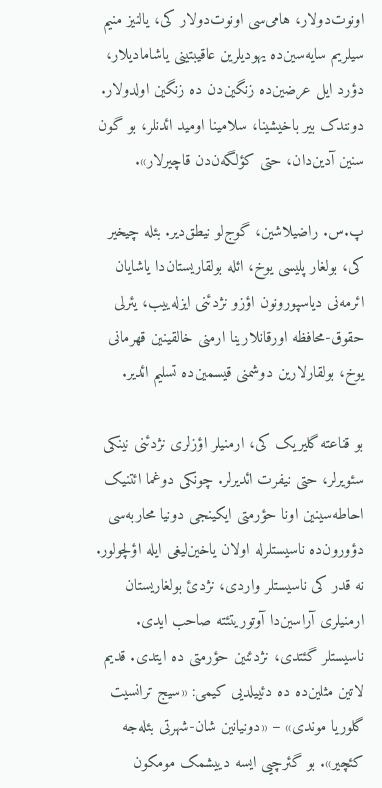اونوت‌دولار، هامی‌سی اونوت‌دولار کی، یالنیز منیم سیلریم سایه‌سین‌ده یهودیلرین عاقیبتینی یاشامادیلار، دؤرد ایل عرضین‌ده زنگین‌دن ده زنگین اولدولار. دونندک بیر باخیشینا، سلامینا اومید ائد‌نلر، بو گون سنین آدین‌دان، حتی کؤلگه‌ن‌دن قاچیرلار».

پ.س. راضیلاشین، گوج‌لو نیطق‌دیر. بئله چیخیر کی، بولغار پلیسی یوخ، ائله بولقاریستان‌دا یاشایان ائرمه‌نی دیاسپورونون اؤزو نژدئنی ایزله‌ییب، یئرلی حقوق-محافظه اورقانلارینا ارمنی خالقینین قهرمانی یوخ، بولقارلارین دوشمنی قیسمین‌ده تسلیم ائدیر.

بو قناعته گلیریک کی، ارمنیلر اؤزلری نژدئنی نینکی سئویرلر، حتی نیفرت ائدیرلر. چونکی دوغما ائتنیک احاطه‌سینین اونا حؤرمتی ایکینجی دونیا محاربه‌سی دؤورون‌ده ناسیستلرله اولان یاخین‌لیغی ایله اؤلچولور. نه قدر کی ناسیستلر واردی، نژدئ بولغاریستان ارمنیلری آراسین‌دا آوتوریتئته صاحب ایدی. ناسیستلر گئتدی، نژدئنین حؤرمتی ده ایتدی. قدیم لاتین مثلین‌ده ده دئییلدیی کیمی: «سیج ترانسیت گلوریا موندی» – «دونیانین شان-شهرتی بئله‌جه کئچیر». بو گئرچیی ایسه دییشمک مومکون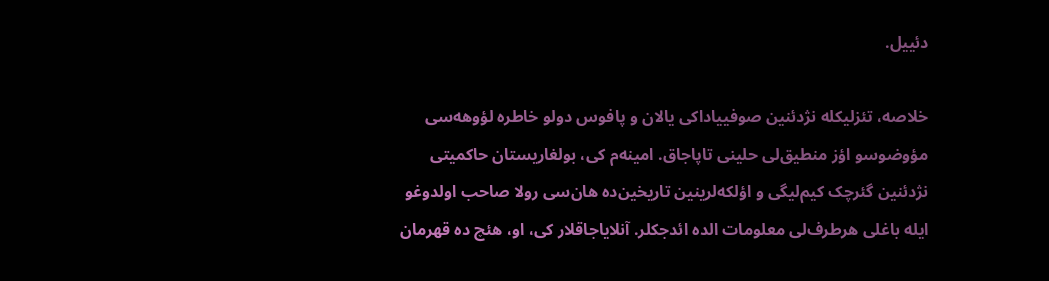دئییل.

خلاصه، تئزلیکله نژدئنین صوفییاداکی یالان و پافوس دولو خاطره لؤوهه‌سی مؤوضوسو اؤز منطیق‌لی حلینی تاپاجاق. امینه‌م کی، بولغاریستان حاکمیتی نژدئنین گئرچک کیم‌لیگی و اؤلکه‌لرینین تاریخین‌ده هان‌سی رولا صاحب اولدوغو ایله باغلی هرطرف‌لی معلومات الده ائد‌جکلر. آنلایاجاقلار کی، او، هئچ ده قهرمان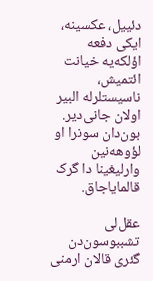دئییل، عکسینه، ایکی دفعه اؤلکه‌یه خیانت ائتمیش، ناسیستلرله البیر اولان جانی‌دیر. بون‌دان سونرا او لؤوهه‌نین وارلیغینا دا گرک قالمایاجاق.

عقل‌لی تشببوسون‌دن گئری قالان ارمنی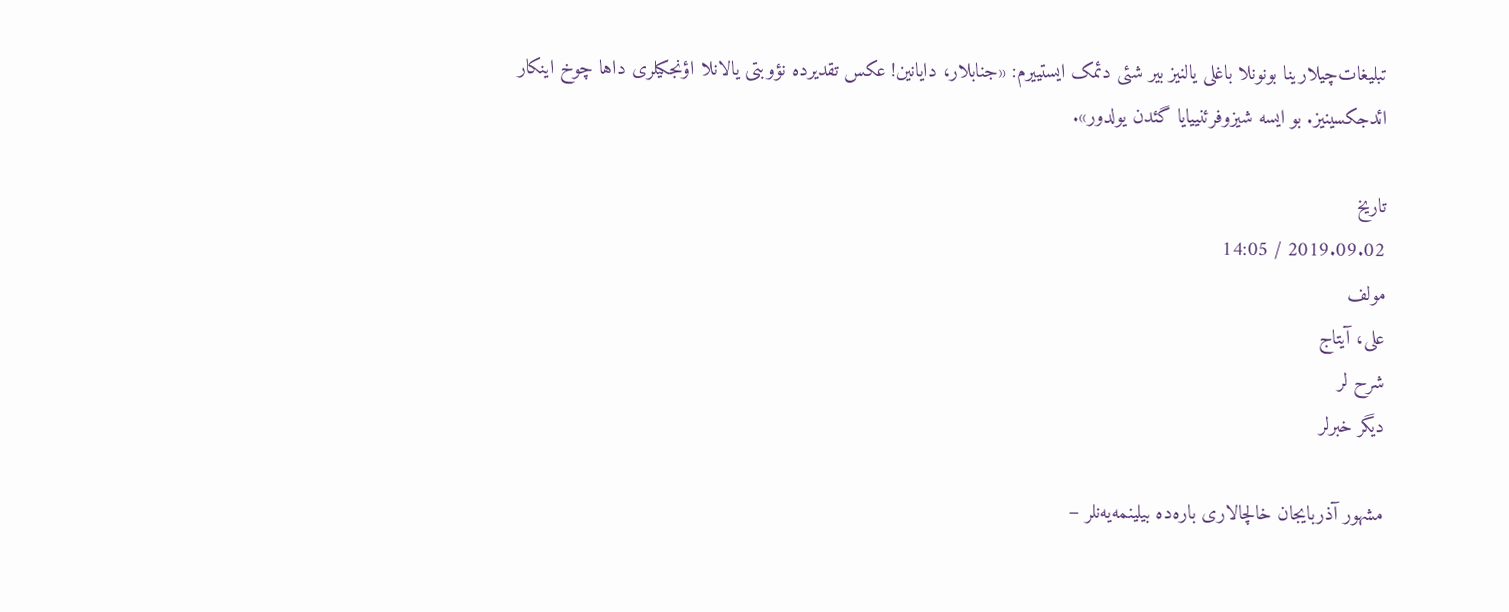تبلیغات‌چیلارینا بونونلا باغلی یالنیز بیر شئی دئمک ایستییرم: «جنابلار، دایانین! عکس تقدیرده نؤوبتی یالانلا اؤنجکیلری داها چوخ اینکار ائدجکسینیز. بو ایسه شیزوفرئنییایا گئدن یولدور».

تاریخ
2019.09.02 / 14:05
مولف
علی، آیتاج
شرح لر
دیگر خبرلر

مشهور آذربایجان خالچالاری باره‌ده بیلینمه‌یه‌نلر –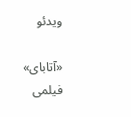ویدئو

«آتابای» فیلمی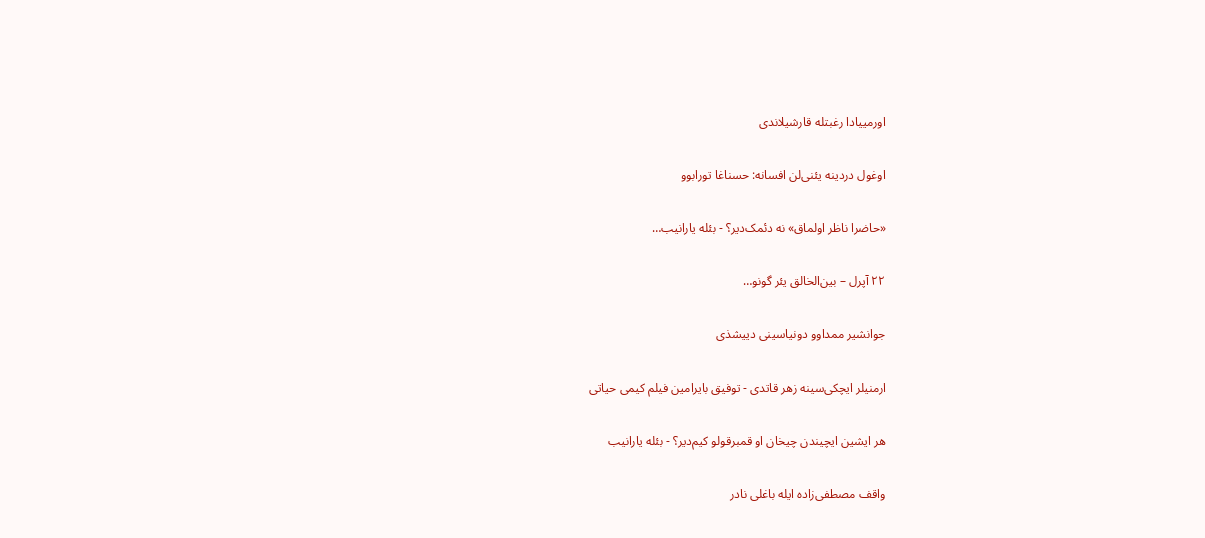اورمییادا رغبتله قارشیلاندی

اوغول دردینه یئنی‌لن افسانه: حسناغا تورابوو

«حاضرا ناظر اولماق» نه دئمک‌دیر؟ - بئله یارانیب…

۲۲ آپرل – بین‌الخالق یئر گونو…

جوانشیر ممداوو دونیاسینی دییشذی

ارمنیلر ایچکی‌سینه زهر قاتدی - توفیق بایرامین فیلم کیمی حیاتی

هر ایشین ایچیندن چیخان او قمبرقولو کیم‌دیر؟ - بئله یارانیب

واقف مصطفی‌زاده ایله باغلی نادر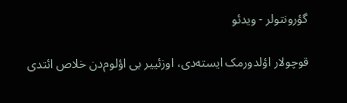گؤرونتولر - ویدئو

قوچولار اؤلدورمک ایسته‌دی، اوزئییر بی اؤلوم‌دن خلاص ائتدی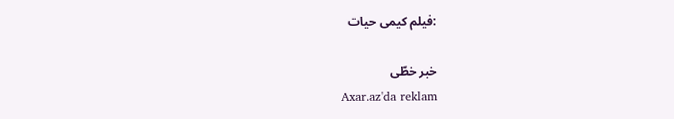:فیلم کیمی حیات

خبر خطّی
Axar.az'da reklam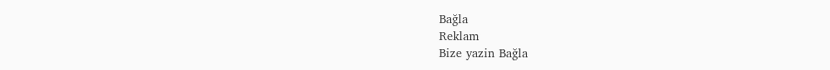Bağla
Reklam
Bize yazin Bağla